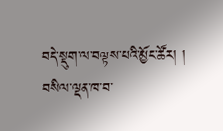བདེ་སྡུག་ལ་བལྟས་པའི་མྱོང་ཚོར། །
བསིལ་ལྡན་ཁ་བ་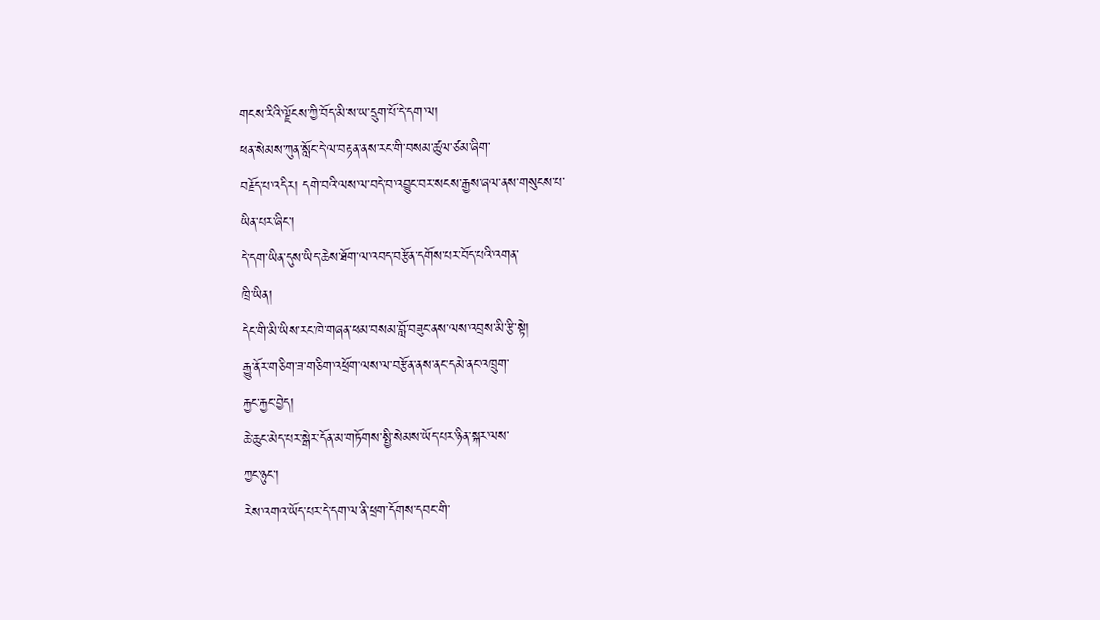གངས་རིའི་ལྗོངས་ཀྱི་བོད་མི་ས་ཡ་དྲུག་པོ་དེ་དག་ལ།
ཕན་སེམས་ཀུན་སློང་དེ་ལ་བརྟན་ནས་རང་གི་བསམ་ཚུལ་ཙམ་ཞིག་
བརྗོད་པ་འདིར། དགེ་བའི་ལས་ལ་བདེ་བ་འབྱུང་བར་སངས་རྒྱས་ཞལ་ནས་གསུངས་པ་
ཡིན་པར་ཞིང་།
དེ་དག་ཡིན་དུས་ཡིད་ཆེས་ཐོག་ལ་འབད་བརྩོན་དགོས་པར་བོད་པའི་འགན་
ཁྲི་ཡིན།
དེང་གི་མི་ཡིས་རང་ཁེ་གཞན་ཕམ་བསམ་བློ་བཟུང་ནས་ལས་འབྲས་མི་རྩི་སྟེ།
རྒྱུ་ནོར་གཅིག་ཟ་གཅིག་འཕྲོག་ལས་ལ་བརྩོན་ནས་ནང་དམེ་ནང་འཁྲུག་
རྐྱང་རྐྱང་བྱེད།
ཆེ་ཆུང་མེད་པར་སྒེར་དོན་མ་གཏོགས་སྤྱི་སེམས་ཡོད་པར་ཉིན་སྐར་ལས་
ཀྱང་ཉུང་།
རེས་འགའ་ཡོད་པར་དེ་དག་ལ་ནི་ཕྲག་དོགས་དབང་གི་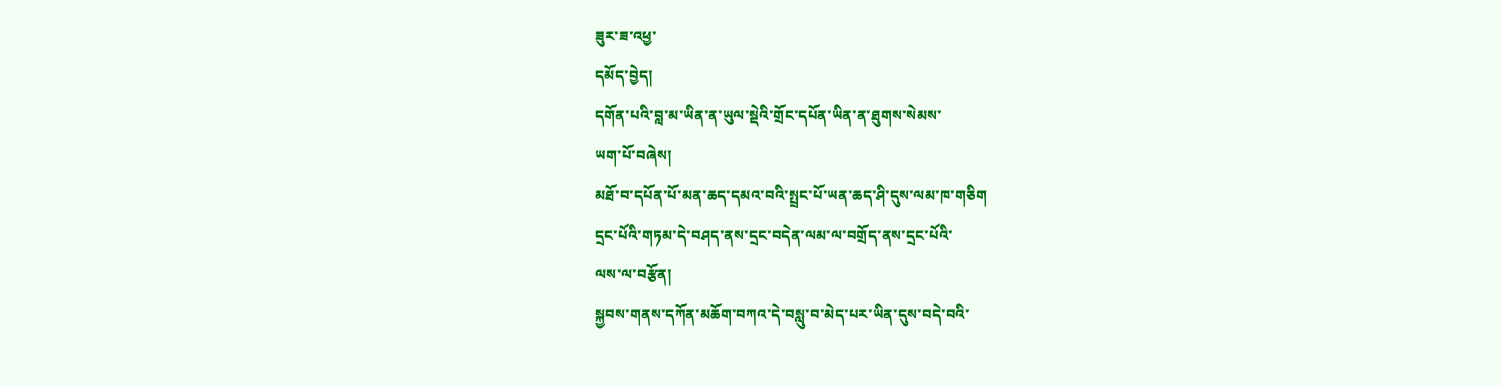ཟུར་ཟ་འཕྱ་
དམོད་བྱེད།
དགོན་པའི་བླ་མ་ཡིན་ན་ཡུལ་སྡེའི་གྲོང་དཔོན་ཡིན་ན་ཐུགས་སེམས་
ཡག་པོ་བཞེས།
མཐོ་བ་དཔོན་པོ་མན་ཆད་དམའ་བའི་སྤྲང་པོ་ཡན་ཆད་ཤི་དུས་ལམ་ཁ་གཅིག
དྲང་པོའི་གཏམ་དེ་བཤད་ནས་དྲང་བདེན་ལམ་ལ་བགྲོད་ནས་དྲང་པོའི་
ལས་ལ་བརྩོན།
སྐྱབས་གནས་དཀོན་མཆོག་བཀའ་དེ་བསླུ་བ་མེད་པར་ཡིན་དུས་བདེ་བའི་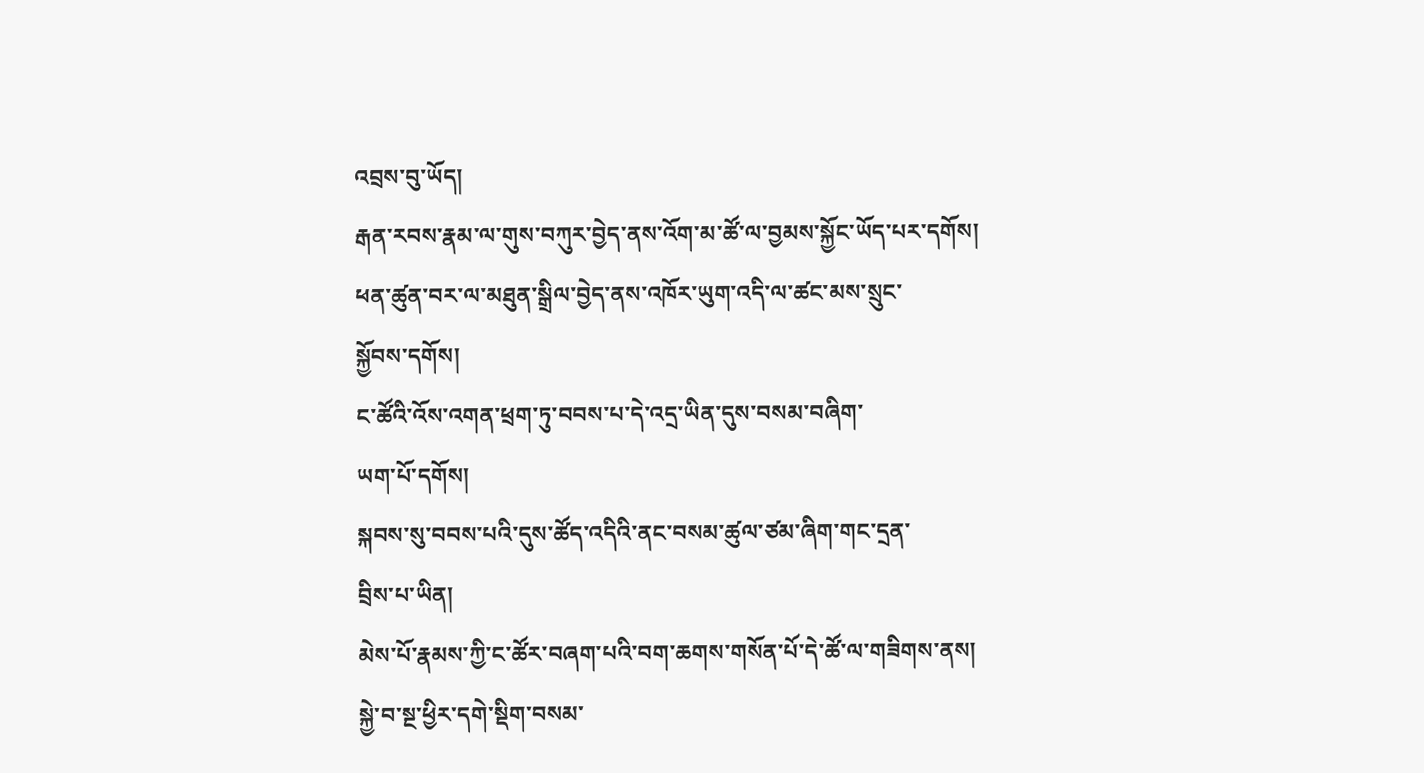འབྲས་བུ་ཡོད།
རྒན་རབས་རྣམ་ལ་གུས་བཀུར་བྱེད་ནས་འོག་མ་ཚོ་ལ་བྱམས་སྐྱོང་ཡོད་པར་དགོས།
ཕན་ཚུན་བར་ལ་མཐུན་སྒྲིལ་བྱེད་ནས་འཁོར་ཡུག་འདི་ལ་ཚང་མས་སྲུང་
སྐྱོབས་དགོས།
ང་ཚོའི་འོས་འགན་ཕྲག་ཏུ་བབས་པ་དེ་འདྲ་ཡིན་དུས་བསམ་བཞིག་
ཡག་པོ་དགོས།
སྐབས་སུ་བབས་པའི་དུས་ཚོད་འདིའི་ནང་བསམ་ཚུལ་ཙམ་ཞིག་གང་དྲན་
བྲིས་པ་ཡིན།
མེས་པོ་རྣམས་ཀྱི་ང་ཚོར་བཞག་པའི་བག་ཆགས་གསོན་པོ་དེ་ཚོ་ལ་གཟིགས་ནས།
སྐྱེ་བ་སྔ་ཕྱིར་དགེ་སྡིག་བསམ་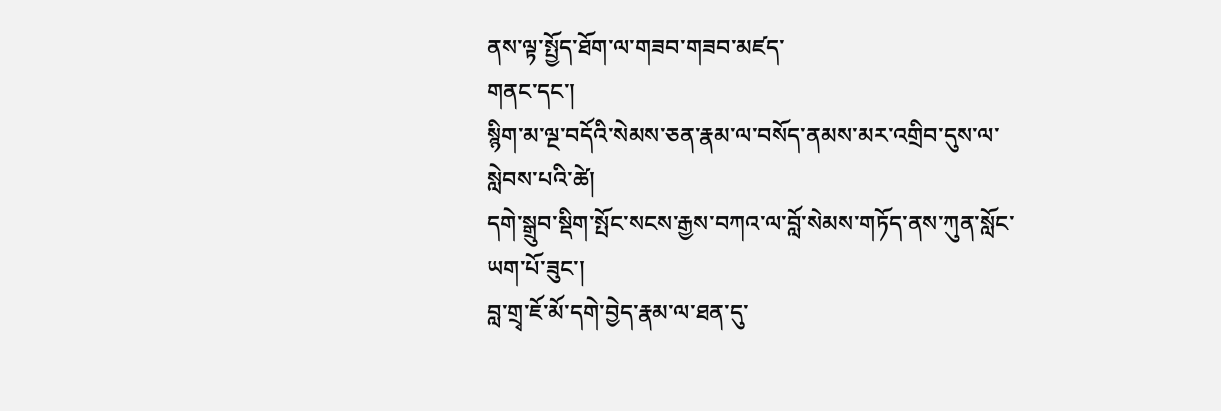ནས་ལྟ་སྤྱོད་ཐོག་ལ་གཟབ་གཟབ་མཛད་
གནང་དང་།
སྙིག་མ་ལྔ་བདོའི་སེམས་ཅན་རྣམ་ལ་བསོད་ནམས་མར་འགྲིབ་དུས་ལ་
སླེབས་པའི་ཚེ།
དགེ་སྒྲུབ་སྡིག་སྤོང་སངས་རྒྱས་བཀའ་ལ་བློ་སེམས་གཏོད་ནས་ཀུན་སློང་
ཡག་པོ་ཟུང་།
བླ་གྲྭ་ཇོ་མོ་དགེ་བྱེད་རྣམ་ལ་ཐན་དུ་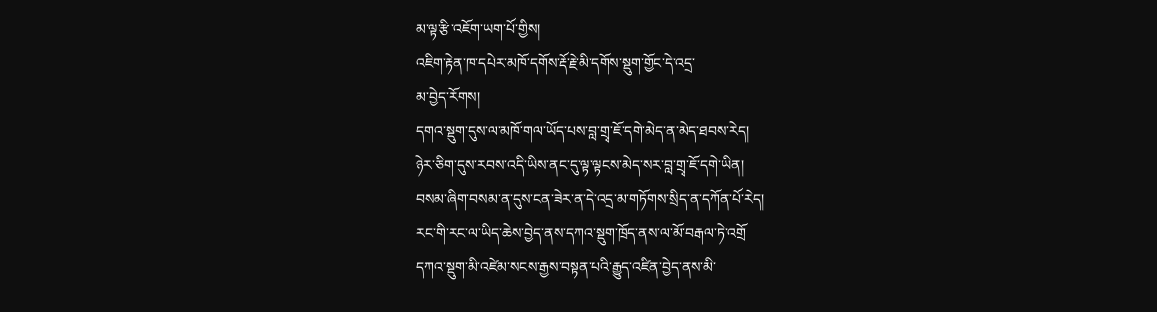མ་ལྟ་རྩི་འཇོག་ཡག་པོ་གྱིས།
འཇིག་རྟེན་ཁ་དཔེར་མཁོ་དགོས་རྡོ་རྗེ་མི་དགོས་སྡུག་གྱོང་དེ་འདྲ་
མ་བྱེད་རོགས།
དགའ་སྡུག་དུས་ལ་མཁོ་གལ་ཡོད་པས་བླ་གྲྭ་ཇོ་དགེ་མེད་ན་མེད་ཐབས་རེད།
ཉེར་ཅིག་དུས་རབས་འདི་ཡིས་ནང་དུ་ལྟ་ལྟངས་མེད་སར་བླ་གྲྭ་ཇོ་དགེ་ཡིན།
བསམ་ཞིག་བསམ་ན་དུས་ངན་ཟེར་ན་དེ་འདྲ་མ་གཏོགས་སྲིད་ན་དཀོན་པོ་རེད།
རང་གི་རང་ལ་ཡིད་ཆེས་བྱེད་ནས་དཀའ་སྡུག་ཁྲོད་ནས་ལ་མོ་བརྒལ་ཏེ་འགྲོ
དཀའ་སྡུག་མི་འཛེམ་སངས་རྒྱས་བསྟན་པའི་རྒྱུད་འཛིན་བྱེད་ནས་མི་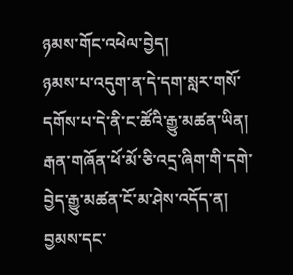ཉམས་གོང་འཕེལ་བྱེད།
ཉམས་པ་འདུག་ན་དེ་དག་སླར་གསོ་དགོས་པ་དེ་ནི་ང་ཚོའི་རྒྱུ་མཚན་ཡིན།
རྒན་གཞོན་ཕོ་མོ་ཅི་འདྲ་ཞིག་གི་དགེ་བྱེད་རྒྱུ་མཚན་ངོ་མ་ཤེས་འདོད་ན།
བྱམས་དང་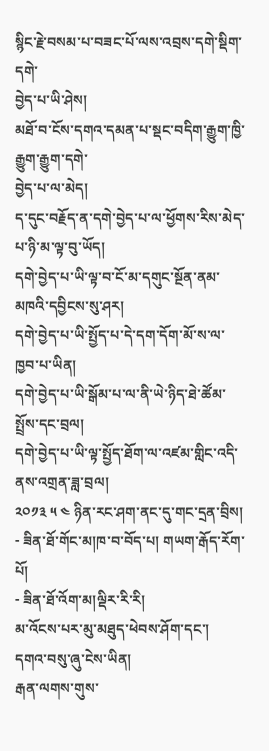སྙིང་རྗེ་བསམ་པ་བཟང་པོ་ལས་འབྲས་དགེ་སྡིག་དགེ་
བྱེད་པ་ཡི་ཤེས།
མཐོ་བ་ངོས་དགའ་དམན་པ་སྡང་བདིག་རྒྱུག་ཁྱི་རྒྱུག་རྒྱུག་དགེ་
བྱེད་པ་ལ་མེད།
ད་དུང་བརྗོད་ན་དགེ་བྱེད་པ་ལ་ཕྱོགས་རིས་མེད་པ་ཉི་མ་ལྟ་བུ་ཡོད།
དགེ་བྱེད་པ་ཡི་ལྟ་བ་ངོ་མ་དགུང་སྔོན་ནམ་མཁའི་དབྱིངས་སུ་ཤར།
དགེ་བྱེད་པ་ཡི་སྤྱོད་པ་དེ་དག་དོག་མོ་ས་ལ་ཁྱབ་པ་ཡིན།
དགེ་བྱེད་པ་ཡི་སྒོམ་པ་ལ་ནི་ཡེ་ཉིད་ཐེ་ཚོམ་སྤྲོས་དང་བྲལ།
དགེ་བྱེད་པ་ཡི་ལྟ་སྤྱོད་ཐོག་ལ་འཛམ་གླིང་འདི་ནས་འགྲན་ཟླ་བྲལ།
༢༠༡༣ ༥ ༤ ཉིན་རང་ཤག་ནང་དུ་གང་དྲན་བྲིས།
- ཟིན་ཐོ་གོང་མ།ཁ་བ་བོད་པ། གཡག་རྒོད་རོག་པོ།
- ཟིན་ཐོ་འོག་མ།ལྡིར་རི་རི།
མ་འོངས་པར་མུ་མཐུད་ཕེབས་ཤོག་དང་། དགའ་བསུ་ཞུ་ངེས་ཡིན།
རྒན་ལགས་གུས་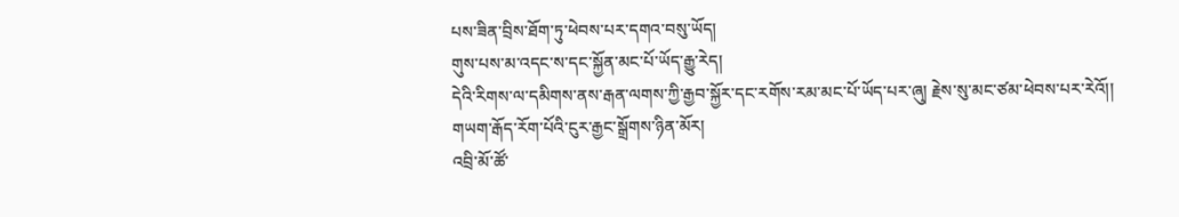པས་ཟིན་བྲིས་ཐོག་ཏུ་ཕེབས་པར་དགའ་བསུ་ཡོད།
གུས་པས་མ་འདང་ས་དང་སྐྱོན་མང་པོ་ཡོད་རྒྱུ་རེད།
དེའི་རིགས་ལ་དམིགས་ནས་རྒན་ལགས་ཀྱི་རྒྱབ་སྐྱོར་དང་རགོས་རམ་མང་པོ་ཡོད་པར་ཞུ། རྗེས་སུ་མང་ཙམ་ཕེབས་པར་རེའོ།།
གཡག་རྒོད་རོག་པོའི་ངུར་རྒྱང་སྒྲོགས་ཉིན་མོར།
འབྲི་མོ་ཚོ་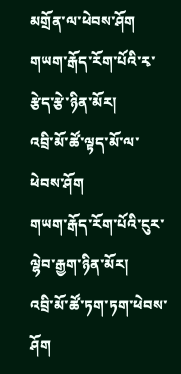མགྲོན་ལ་ཕེབས་ཤོག
གཡག་རྒོད་རོག་པོའི་རྭ་རྩེད་རྩེ་ཉིན་མོར།
འབྲི་མོ་ཚོ་ལྟད་མོ་ལ་ཕེབས་ཤོག
གཡག་རྒོད་རོག་པོའི་ངུར་ལྷེབ་རྒྱག་ཉིན་མོར།
འབྲི་མོ་ཚོ་ཏག་ཏག་ཕེབས་ཤོག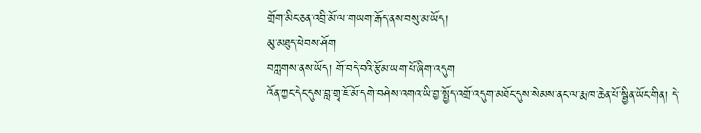གྲོག་མིང་ཅན་འབྲི་མོ་ལ་གཡག་རྒོད་ནས་བསུ་མ་ཡོད།
མུ་མཐུད་ཕེབས་ཤོག
བཀླགས་ནས་ཡོད། གོ་བདེ་བའི་རྩོམ་ཡག་པོ་ཞིག་འདུག
འོན་ཀྱང་དེང་དུས་བླ་གྲྭ་ཇོ་མོ་དགེ་བཤེས་འགའ་ཡི་བྱ་སྤྱོད་འགྲོ་འདུག་མཐོང་དུས་སེམས་ནང་ལ་རྨ་ཁ་ཆེན་པོ་སྦྱིན་ཡོང་གིན། དེ་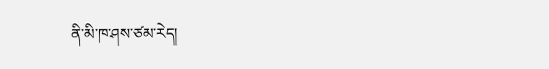ནི་མི་ཁ་ཤས་ཙམ་རེད།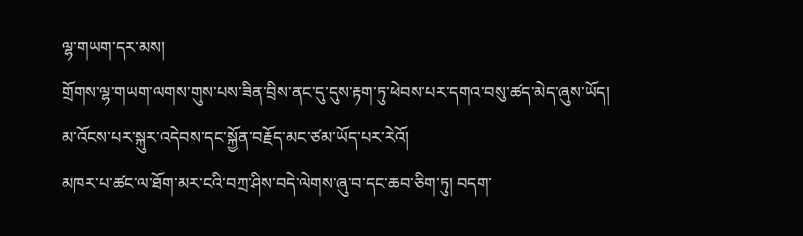ལྷ་གཡག་དར་མས།
གྲོགས་ལྷ་གཡག་ལགས་གུས་པས་ཟིན་བྲིས་ནང་དུ་དུས་རྟག་ཏུ་ཕེབས་པར་དགའ་བསུ་ཚད་མེད་ཞུས་ཡོད།
མ་འོངས་པར་སྐུར་འདེབས་དང་སྐྱོན་བརྗོད་མང་ཙམ་ཡོད་པར་རེའོ།
མཁར་པ་ཚང་ལ་ཐོག་མར་ངའི་བཀྲ་ཤིས་བདེ་ལེགས་ཞུ་བ་དང་ཆབ་ཅིག་ཏུ། བདག་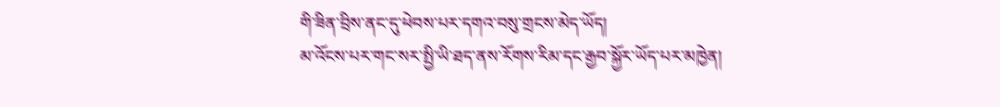གི་ཟིན་བྲིས་ནང་དུ་ཕེབས་པར་དགའ་བསུ་གྲངས་མེད་ཡོད།
མ་འོངས་པར་གང་སར་སྤྱི་ཡི་ཐད་ནས་རོགས་རིམ་དང་རྒྱབ་སྐྱོར་ཡོད་པར་མཁྱེན།